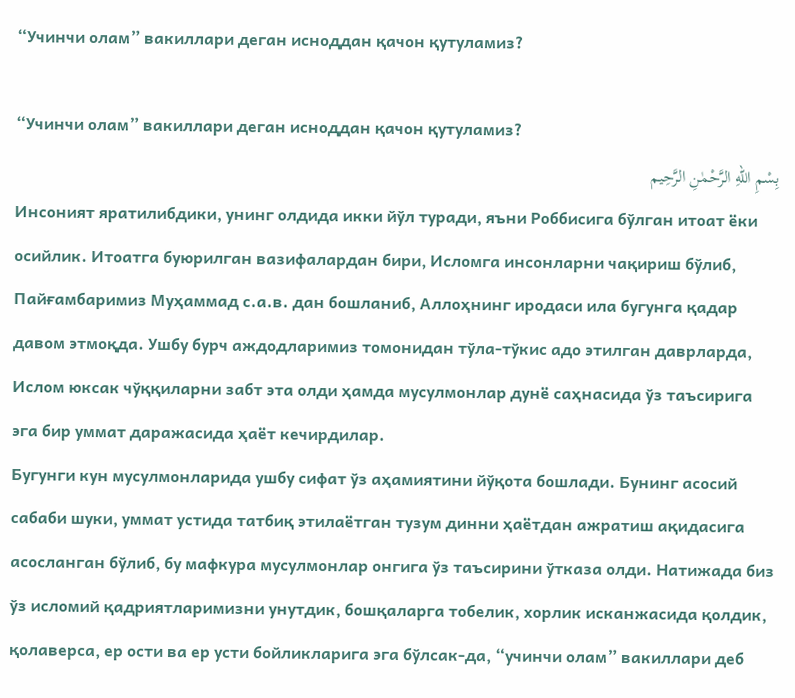“Учинчи олам” вакиллари деган исноддан қачон қутуламиз?

“Учинчи олам” вакиллари деган исноддан қачон қутуламиз?
بِسْمِ اللهِ الرَّحْمٰنِ الرَّحِيم
Инсоният яратилибдики, унинг олдида икки йўл туради, яъни Роббисига бўлган итоат ёки осийлик. Итоатга буюрилган вазифалардан бири, Исломга инсонларни чақириш бўлиб, Пайғамбаримиз Муҳаммад с.а.в. дан бошланиб, Аллоҳнинг иродаси ила бугунга қадар давом этмоқда. Ушбу бурч аждодларимиз томонидан тўла-тўкис адо этилган даврларда, Ислом юксак чўққиларни забт эта олди ҳамда мусулмонлар дунё саҳнасида ўз таъсирига эга бир уммат даражасида ҳаёт кечирдилар.
Бугунги кун мусулмонларида ушбу сифат ўз аҳамиятини йўқота бошлади. Бунинг асосий сабаби шуки, уммат устида татбиқ этилаётган тузум динни ҳаётдан ажратиш ақидасига асосланган бўлиб, бу мафкура мусулмонлар онгига ўз таъсирини ўтказа олди. Натижада биз ўз исломий қадриятларимизни унутдик, бошқаларга тобелик, хорлик исканжасида қолдик, қолаверса, ер ости ва ер усти бойликларига эга бўлсак-да, “учинчи олам” вакиллари деб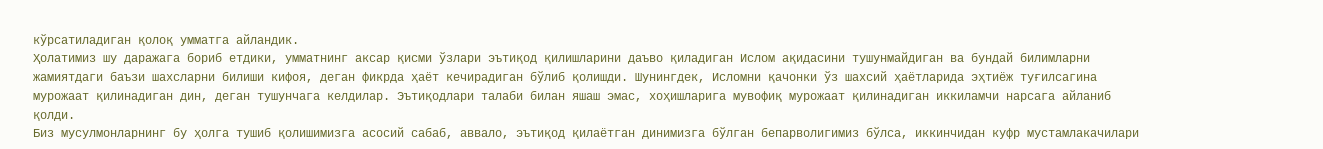кўрсатиладиган қолоқ умматга айландик.
Ҳолатимиз шу даражага бориб етдики, умматнинг аксар қисми ўзлари эътиқод қилишларини даъво қиладиган Ислом ақидасини тушунмайдиган ва бундай билимларни жамиятдаги баъзи шахсларни билиши кифоя, деган фикрда ҳаёт кечирадиган бўлиб қолишди. Шунингдек, Исломни қачонки ўз шахсий ҳаётларида эҳтиёж туғилсагина мурожаат қилинадиган дин, деган тушунчага келдилар. Эътиқодлари талаби билан яшаш эмас, хоҳишларига мувофиқ мурожаат қилинадиган иккиламчи нарсага айланиб қолди.
Биз мусулмонларнинг бу ҳолга тушиб қолишимизга асосий сабаб, аввало, эътиқод қилаётган динимизга бўлган бепарволигимиз бўлса, иккинчидан куфр мустамлакачилари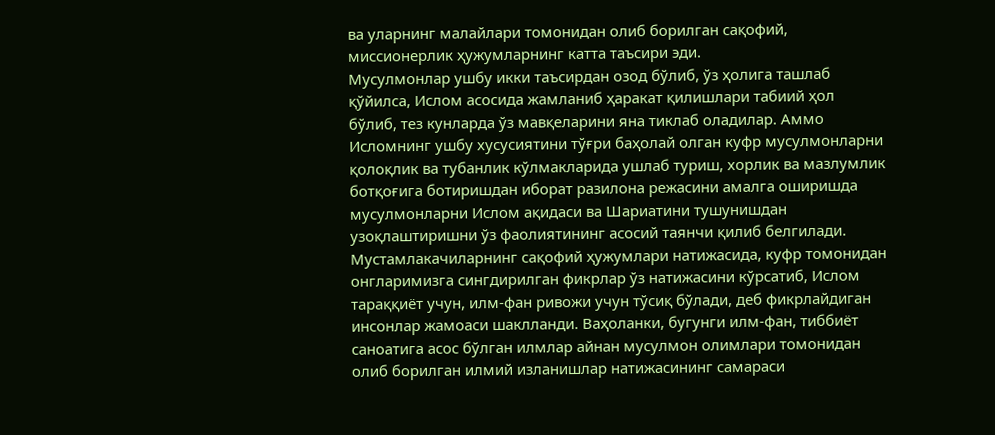ва уларнинг малайлари томонидан олиб борилган сақофий, миссионерлик ҳужумларнинг катта таъсири эди.
Мусулмонлар ушбу икки таъсирдан озод бўлиб, ўз ҳолига ташлаб қўйилса, Ислом асосида жамланиб ҳаракат қилишлари табиий ҳол бўлиб, тез кунларда ўз мавқеларини яна тиклаб оладилар. Аммо Исломнинг ушбу хусусиятини тўғри баҳолай олган куфр мусулмонларни қолоқлик ва тубанлик кўлмакларида ушлаб туриш, хорлик ва мазлумлик ботқоғига ботиришдан иборат разилона режасини амалга оширишда мусулмонларни Ислом ақидаси ва Шариатини тушунишдан узоқлаштиришни ўз фаолиятининг асосий таянчи қилиб белгилади. Мустамлакачиларнинг сақофий ҳужумлари натижасида, куфр томонидан онгларимизга сингдирилган фикрлар ўз натижасини кўрсатиб, Ислом тараққиёт учун, илм-фан ривожи учун тўсиқ бўлади, деб фикрлайдиган инсонлар жамоаси шаклланди. Ваҳоланки, бугунги илм-фан, тиббиёт саноатига асос бўлган илмлар айнан мусулмон олимлари томонидан олиб борилган илмий изланишлар натижасининг самараси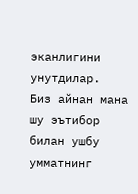эканлигини унутдилар.
Биз айнан мана шу эътибор билан ушбу умматнинг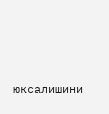юксалишини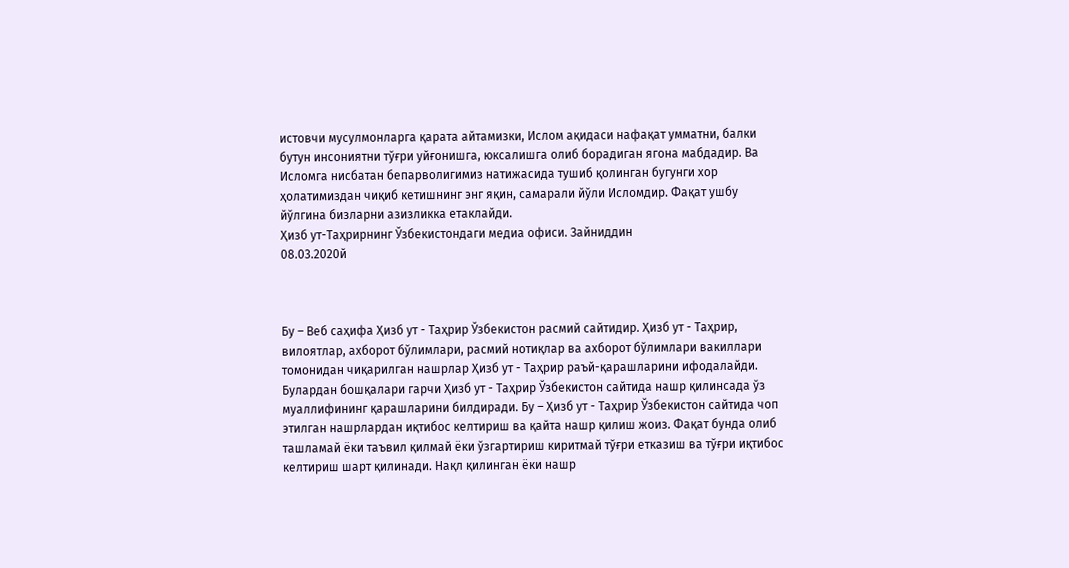истовчи мусулмонларга қарата айтамизки, Ислом ақидаси нафақат умматни, балки бутун инсониятни тўғри уйғонишга, юксалишга олиб борадиган ягона мабдадир. Ва Исломга нисбатан бепарволигимиз натижасида тушиб қолинган бугунги хор ҳолатимиздан чиқиб кетишнинг энг яқин, самарали йўли Исломдир. Фақат ушбу йўлгина бизларни азизликка етаклайди.
Ҳизб ут-Таҳрирнинг Ўзбекистондаги медиа офиси. Зайниддин
08.03.2020й



Бу – Веб саҳифа Ҳизб ут - Таҳрир Ўзбекистон расмий сайтидир. Ҳизб ут - Таҳрир, вилоятлар, ахборот бўлимлари, расмий нотиқлар ва ахборот бўлимлари вакиллари томонидан чиқарилган нашрлар Ҳизб ут - Таҳрир раъй-қарашларини ифодалайди. Булардан бошқалари гарчи Ҳизб ут - Таҳрир Ўзбекистон сайтида нашр қилинсада ўз муаллифининг қарашларини билдиради. Бу – Ҳизб ут - Таҳрир Ўзбекистон сайтида чоп этилган нашрлардан иқтибос келтириш ва қайта нашр қилиш жоиз. Фақат бунда олиб ташламай ёки таъвил қилмай ёки ўзгартириш киритмай тўғри етказиш ва тўғри иқтибос келтириш шарт қилинади. Нақл қилинган ёки нашр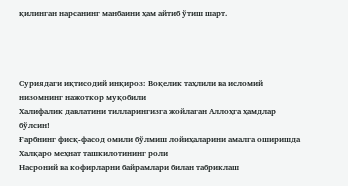қилинган нарсанинг манбаини ҳам айтиб ўтиш шарт.




Суриядаги иқтисодий инқироз: Воқелик таҳлили ва исломий низомнинг нажоткор муқобили
Халифалик давлатини тилларингизга жойлаган Аллоҳга ҳамдлар бўлсин!
Ғарбнинг фисқ-фасод омили бўлмиш лойиҳаларини амалга оширишда Халқаро меҳнат ташкилотининг роли
Насроний ва кофирларни байрамлари билан табриклаш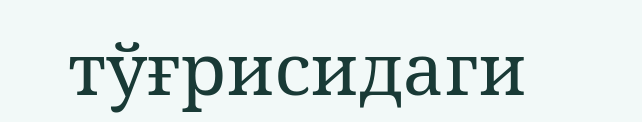тўғрисидаги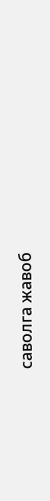саволга жавоб